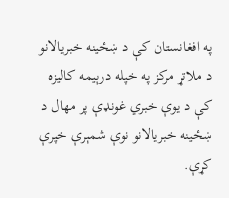په افغانستان کې د ښځینه خبریالانو د ملاتړ مرکز په خپله درېیمه کاليزه کې د يوې خبري غونډې پر مهال د ښځینه خبریالانو نوې شمېرې خپرې کړې.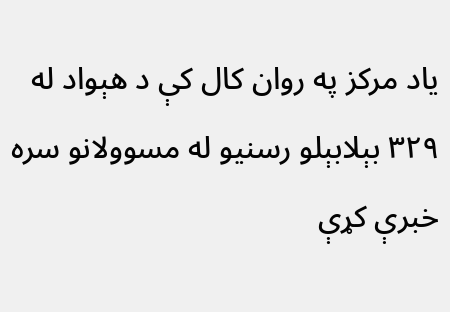ياد مرکز په روان کال کې د هېواد له ۳۲۹ بېلابېلو رسنيو له مسوولانو سره خبرې کړې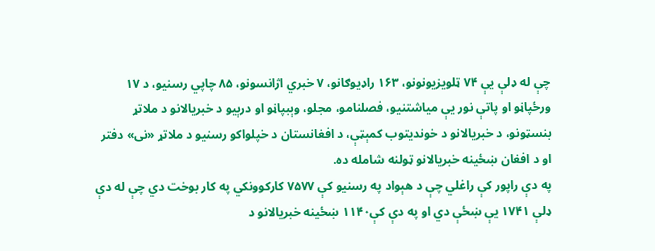چې له ډلې يې ۷۴ ټلویزیونونو، ۱۶۳ راډیوګانو، ۷ خبري اژانسونو، ۸۵ چاپي رسنیو، د ۱۷ ورځپاڼو او پاتې نور یې میاشتنیو، فصلنامو، مجلو، وېبپاڼو او درېيو د خبریالانو د ملاتړ بنسټونو، د خبریالانو د خوندیتوب کمېټې، د افغانستان د خپلواکو رسنیو د ملاتړ «نی» دفتر او د افغان ښځینه خبریالانو ټولنه شامله ده.
په دې راپور کې راغلي چې د هېواد په رسنیو کې ۷۵۷۷ کارکوونکي په کار بوخت دي چې له دې ډلې ۱۷۴۱ یې ښځې دي او په دې کې۱۱۴۰ ښځينه خبريالانو د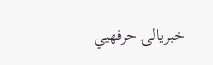خبريالۍ حرفهيي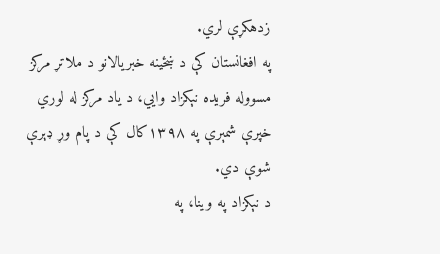زدهکړې لري.
په افغانستان کې د ښځینه خبریالانو د ملاتړ مرکز مسووله فریده نېکزاد وايي، د ياد مرکز له لوري خپرې شمېرې په ۱۳۹۸کال کې د پام وړ ډېرې شوې دي.
د نېکزاد په وينا، په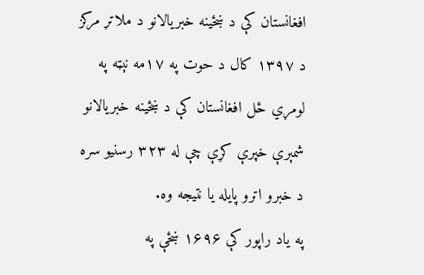افغانستان کې د ښځینه خبریالانو د ملاتړ مرکز د ۱۳۹۷ کال د حوت په ۱۷مه نېټه په لومړي ځل افغانستان کې د ښځينه خبريالانو شمېرې خپرې کړې چې له ۳۲۳ رسنیو سره د خبرو اترو پایله یا نتیجه وه.
په یاد راپور کې ۱۶۹۶ ښځې په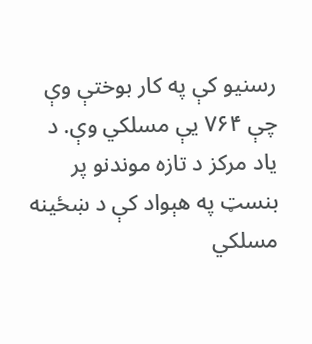رسنیو کې په کار بوختې وې چې ۷۶۴ یې مسلکي وې. د ياد مرکز د تازه موندنو پر بنسټ په هېواد کې د ښځینه مسلکي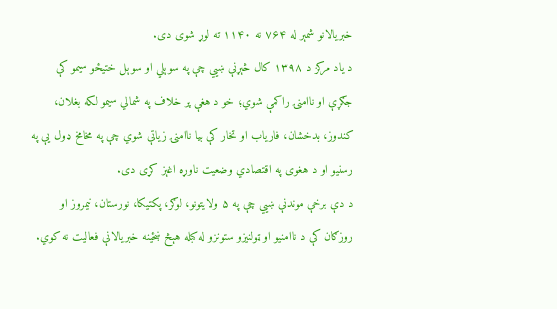خبریالانو شمېر له ۷۶۴ نه ۱۱۴۰ ته لوړ شوی دی.
د ياد مرکز د ۱۳۹۸ کال څېړنې ښيي چې په سوېلي او سوېل ختیځو سیمو کې جګړې او ناامنۍ راکمې شوي؛ خو د هغې پر خلاف په شمالي سیمو لکه بغلان، کندوز، بدخشان، فاریاب او تخار کې بیا ناامنۍ زیاتې شوي چې په مخامخ ډول یې په رسنیو او د هغوی په اقتصادي وضعیت ناوړه اغېز کړی دی.
د دې برخې موندنې ښيي چې په ۵ ولایتونو، لوګر، پکتیکا، نورستان، نیمروز او روزګان کې د ناامنیو او ټولنیزو ستونزو له کبله هېڅ ښځینه خبریالانې فعالیت نه کوي.